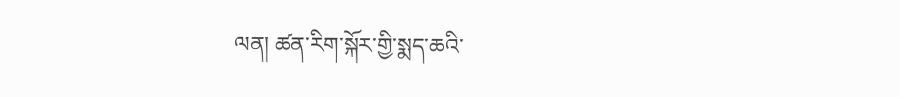ལན། ཚན་རིག་སྐོར་གྱི་སྨད་ཆའི་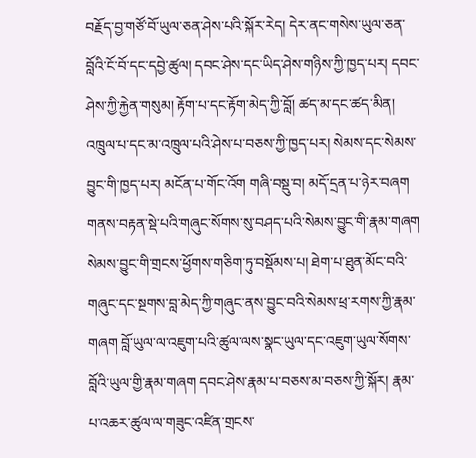བརྗོད་བྱ་གཙོ་བོ་ཡུལ་ཅན་ཤེས་པའི་སྐོར་རེད། དེར་ནང་གསེས་ཡུལ་ཅན་བློའི་ངོ་བོ་དང་དབྱེ་ཚུལ། དབང་ཤེས་དང་ཡིད་ཤེས་གཉིས་ཀྱི་ཁྱད་པར། དབང་ཤེས་ཀྱི་རྐྱེན་གསུམ། རྟོག་པ་དང་རྟོག་མེད་ཀྱི་བློ། ཚད་མ་དང་ཚད་མིན། འཁྲུལ་པ་དང་མ་འཁྲུལ་པའི་ཤེས་པ་བཅས་ཀྱི་ཁྱད་པར། སེམས་དང་སེམས་བྱུང་གི་ཁྱད་པར། མངོན་པ་གོང་འོག གཞི་བསྡུ་བ། མདོ་དྲན་པ་ཉེར་བཞག གནས་བརྟན་སྡེ་པའི་གཞུང་སོགས་སུ་བཤད་པའི་སེམས་བྱུང་གི་རྣམ་གཞག སེམས་བྱུང་གི་གྲངས་ཕྱོགས་གཅིག་ཏུ་བསྡོམས་པ། ཐེག་པ་ཐུན་མོང་བའི་གཞུང་དང་སྔགས་བླ་མེད་ཀྱི་གཞུང་ནས་བྱུང་བའི་སེམས་ཕྲ་རགས་ཀྱི་རྣམ་གཞག བློ་ཡུལ་ལ་འཇུག་པའི་ཚུལ་ལས་སྣང་ཡུལ་དང་འཇུག་ཡུལ་སོགས་བློའི་ཡུལ་གྱི་རྣམ་གཞག དབང་ཤེས་རྣམ་པ་བཅས་མ་བཅས་ཀྱི་སྐོར། རྣམ་པ་འཆར་ཚུལ་ལ་གཟུང་འཛིན་གྲངས་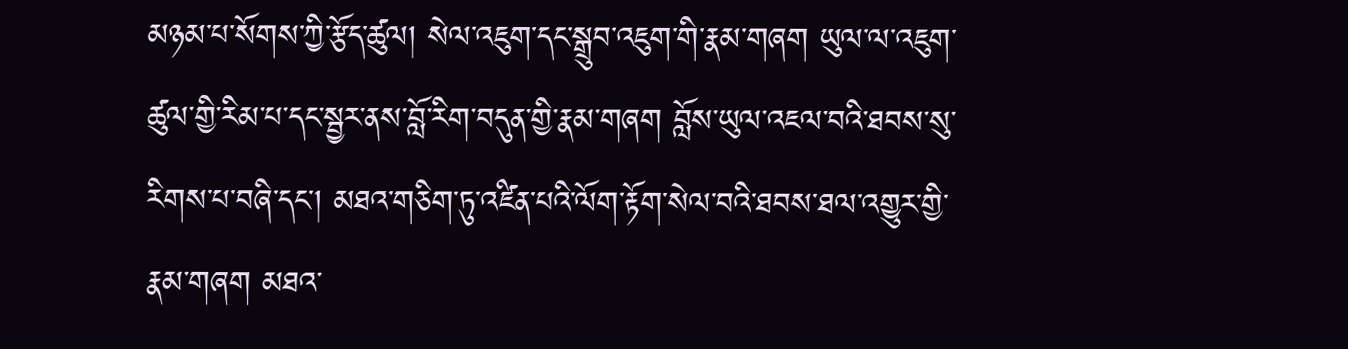མཉམ་པ་སོགས་ཀྱི་རྩོད་ཚུལ། སེལ་འཇུག་དང་སྒྲུབ་འཇུག་གི་རྣམ་གཞག ཡུལ་ལ་འཇུག་ཚུལ་གྱི་རིམ་པ་དང་སྦྱར་ནས་བློ་རིག་བདུན་གྱི་རྣམ་གཞག བློས་ཡུལ་འཇལ་བའི་ཐབས་སུ་རིགས་པ་བཞི་དང་། མཐའ་གཅིག་ཏུ་འཛིན་པའི་ལོག་རྟོག་སེལ་བའི་ཐབས་ཐལ་འགྱུར་གྱི་རྣམ་གཞག མཐའ་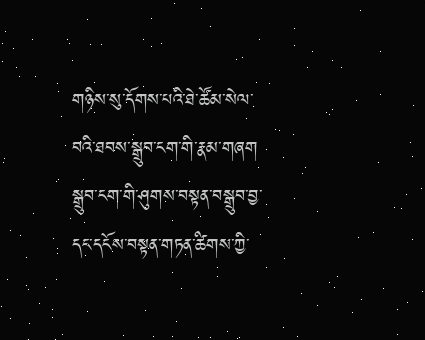གཉིས་སུ་དོགས་པའི་ཐེ་ཚོམ་སེལ་བའི་ཐབས་སྒྲུབ་ངག་གི་རྣམ་གཞག སྒྲུབ་ངག་གི་ཤུགས་བསྟན་བསྒྲུབ་བྱ་དང་དངོས་བསྟན་གཏན་ཚིགས་ཀྱི་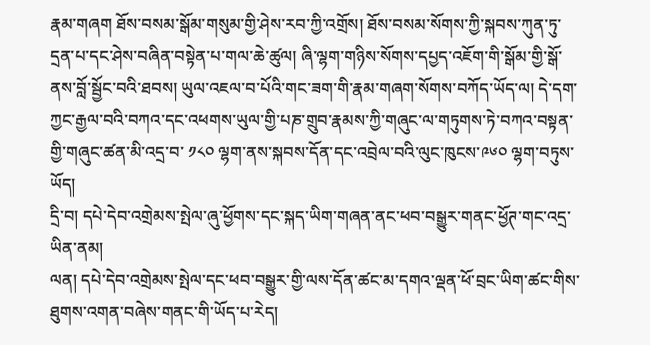རྣམ་གཞག ཐོས་བསམ་སྒོམ་གསུམ་གྱི་ཤེས་རབ་ཀྱི་འགྲོས། ཐོས་བསམ་སོགས་ཀྱི་སྐབས་ཀུན་ཏུ་དྲན་པ་དང་ཤེས་བཞིན་བསྟེན་པ་གལ་ཆེ་ཚུལ། ཞི་ལྷག་གཉིས་སོགས་དཔྱད་འཇོག་གི་སྒོམ་གྱི་སྒོ་ནས་བློ་སྦྱོང་བའི་ཐབས། ཡུལ་འཇལ་བ་པོའི་གང་ཟག་གི་རྣམ་གཞག་སོགས་བཀོད་ཡོད་ལ། དེ་དག་ཀྱང་རྒྱལ་བའི་བཀའ་དང་འཕགས་ཡུལ་གྱི་པཎ་གྲུབ་རྣམས་ཀྱི་གཞུང་ལ་གཏུགས་ཏེ་བཀའ་བསྟན་གྱི་གཞུང་ཚན་མི་འདྲ་བ་ ༡༨༠ ལྷག་ནས་སྐབས་དོན་དང་འབྲེལ་བའི་ལུང་ཁུངས་༩༦༠ ལྷག་བཏུས་ཡོད།
དྲི་བ། དཔེ་དེབ་འགྲེམས་སྤེལ་ཞུ་ཕྱོགས་དང་སྐད་ཡིག་གཞན་ནང་ཕབ་བསྒྱུར་གནང་ཕྱོཊ་གང་འདྲ་ཡིན་ནམ།
ལན། དཔེ་དེབ་འགྲེམས་སྤེལ་དང་ཕབ་བསྒྱུར་གྱི་ལས་དོན་ཚང་མ་དགའ་ལྡན་ཕོ་བྲང་ཡིག་ཚང་གིས་ཐུགས་འགན་བཞེས་གནང་གི་ཡོད་པ་རེད།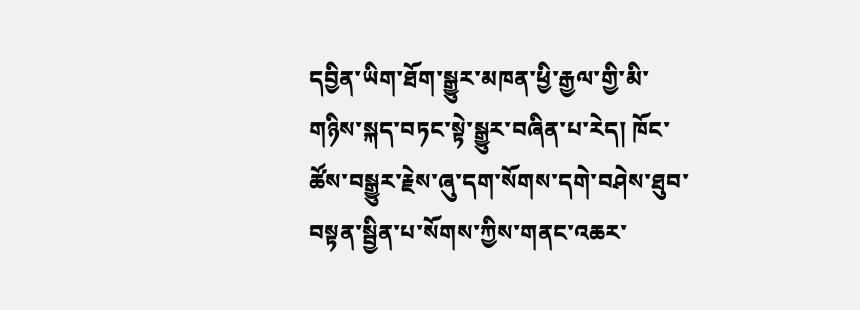དབྱིན་ཡིག་ཐོག་སྒྱུར་མཁན་ཕྱི་རྒྱལ་གྱི་མི་གཉིས་སྐད་བཏང་སྟེ་སྒྱུར་བཞིན་པ་རེད། ཁོང་ཚོས་བསྒྱུར་རྗེས་ཞུ་དག་སོགས་དགེ་བཤེས་ཐུབ་བསྟན་སྦྱིན་པ་སོགས་ཀྱིས་གནང་འཆར་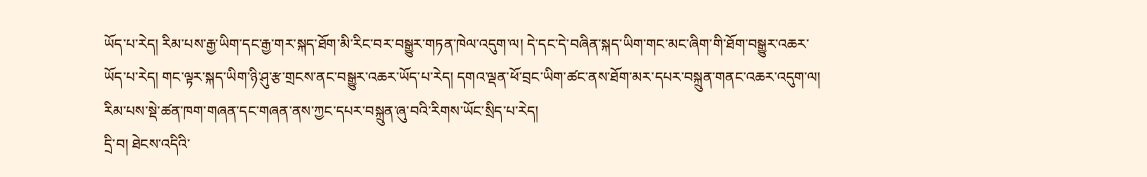ཡོད་པ་རེད། རིམ་པས་རྒྱ་ཡིག་དང་རྒྱ་གར་སྐད་ཐོག་མི་རིང་བར་བསྒྱུར་གཏན་ཁེལ་འདུག་ལ། དེ་དང་དེ་བཞིན་སྐད་ཡིག་གང་མང་ཞིག་གི་ཐོག་བསྒྱུར་འཆར་ཡོད་པ་རེད། གང་ལྟར་སྐད་ཡིག་ཉི་ཤུ་རྩ་གྲངས་ནང་བསྒྱུར་འཆར་ཡོད་པ་རེད། དགའ་ལྡན་ཕོ་བྲང་ཡིག་ཚང་ནས་ཐོག་མར་དཔར་བསྐྲུན་གནང་འཆར་འདུག་ལ། རིམ་པས་སྡེ་ཚན་ཁག་གཞན་དང་གཞན་ནས་ཀྱང་དཔར་བསྐྲུན་ཞུ་བའི་རིགས་ཡོང་སྲིད་པ་རེད།
དྲི་བ། ཐེངས་འདིའི་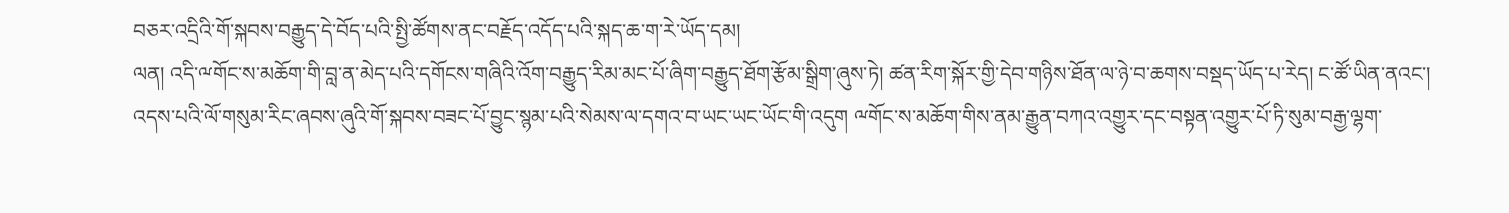བཅར་འདྲིའི་གོ་སྐབས་བརྒྱུད་དེ་བོད་པའི་སྤྱི་ཚོགས་ནང་བརྗོད་འདོད་པའི་སྐད་ཆ་ག་རེ་ཡོད་དམ།
ལན། འདི་ྋགོང་ས་མཆོག་གི་བླ་ན་མེད་པའི་དགོངས་གཞིའི་འོག་བརྒྱུད་རིམ་མང་པོ་ཞིག་བརྒྱུད་ཐོག་རྩོམ་སྒྲིག་ཞུས་ཏེ། ཚན་རིག་སྐོར་གྱི་དེབ་གཉིས་ཐོན་ལ་ཉེ་བ་ཆགས་བསྡད་ཡོད་པ་རེད། ང་ཚོ་ཡིན་ནའང་། འདས་པའི་ལོ་གསུམ་རིང་ཞབས་ཞུའི་གོ་སྐབས་བཟང་པོ་བྱུང་སྙམ་པའི་སེམས་ལ་དགའ་བ་ཡང་ཡང་ཡོང་གི་འདུག ྋགོང་ས་མཆོག་གིས་ནམ་རྒྱུན་བཀའ་འགྱུར་དང་བསྟན་འགྱུར་པོ་ཏི་སུམ་བརྒྱ་ལྷག་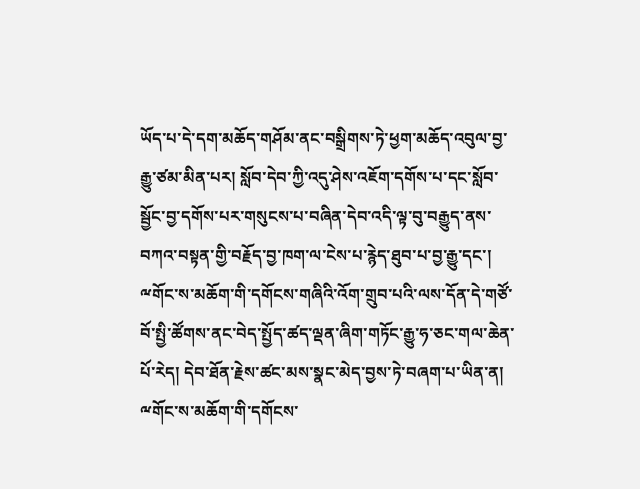ཡོད་པ་དེ་དག་མཆོད་གཤོམ་ནང་བསྒྲིགས་ཏེ་ཕྱག་མཆོད་འབུལ་བྱ་རྒྱུ་ཙམ་མིན་པར། སློབ་དེབ་ཀྱི་འདུ་ཤེས་འཇོག་དགོས་པ་དང་སློབ་སྦྱོང་བྱ་དགོས་པར་གསུངས་པ་བཞིན་དེབ་འདི་ལྟ་བུ་བརྒྱུད་ནས་བཀའ་བསྟན་གྱི་བརྗོད་བྱ་ཁག་ལ་ངེས་པ་རྙེད་ཐུབ་པ་བྱ་རྒྱུ་དང་། ྋགོང་ས་མཆོག་གི་དགོངས་གཞིའི་འོག་གྲུབ་པའི་ལས་དོན་དེ་གཙོ་བོ་སྤྱི་ཚོགས་ནང་བེད་སྤྱོད་ཚད་ལྡན་ཞིག་གཏོང་རྒྱུ་ཧ་ཅང་གལ་ཆེན་པོ་རེད། དེབ་ཐོན་རྗེས་ཚང་མས་སྣང་མེད་བྱས་ཏེ་བཞག་པ་ཡིན་ན། ྋགོང་ས་མཆོག་གི་དགོངས་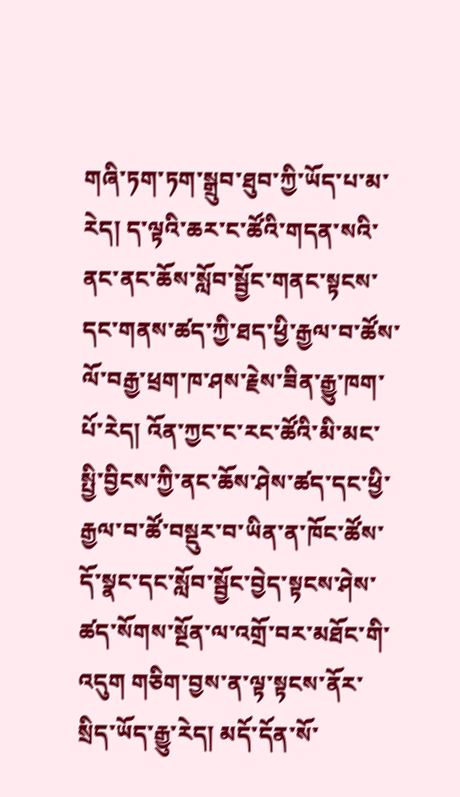གཞི་ཏག་ཏག་སྒྲུབ་ཐུབ་ཀྱི་ཡོད་པ་མ་རེད། ད་ལྟའི་ཆར་ང་ཚོའི་གདན་སའི་ནང་ནང་ཆོས་སློབ་སྦྱོང་གནང་སྟངས་དང་གནས་ཚད་ཀྱི་ཐད་ཕྱི་རྒྱལ་བ་ཚོས་ལོ་བརྒྱ་ཕྲག་ཁ་ཤས་རྗེས་ཟིན་རྒྱུ་ཁག་པོ་རེད། འོན་ཀྱང་ང་རང་ཚོའི་མི་མང་སྤྱི་བྱིངས་ཀྱི་ནང་ཆོས་ཤེས་ཚད་དང་ཕྱི་རྒྱལ་བ་ཚོ་བསྡུར་བ་ཡིན་ན་ཁོང་ཚོས་དོ་སྣང་དང་སློབ་སྦྱོང་བྱེད་སྟངས་ཤེས་ཚད་སོགས་སྔོན་ལ་འགྲོ་བར་མཐོང་གི་འདུག གཅིག་བྱས་ན་ལྟ་སྟངས་ནོར་སྲིད་ཡོད་རྒྱུ་རེད། མདོ་དོན་སོ་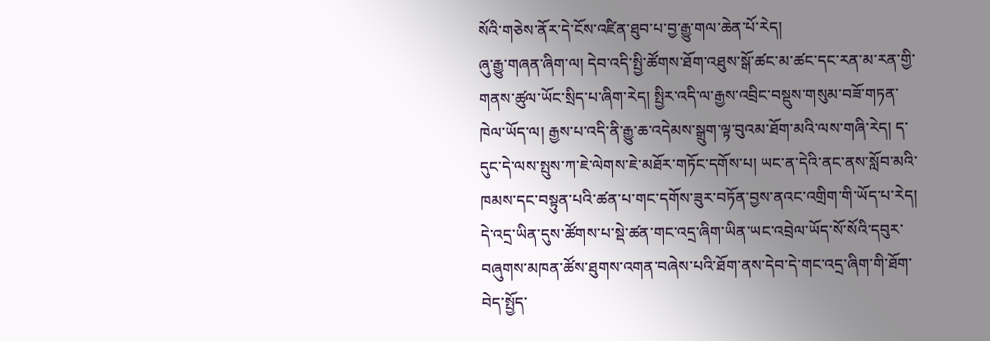སོའི་གཅེས་ནོར་དེ་ངོས་འཛིན་ཐུབ་པ་བྱ་རྒྱུ་གལ་ཆེན་པོ་རེད།
ཞུ་རྒྱུ་གཞན་ཞིག་ལ། དེབ་འདི་སྤྱི་ཚོགས་ཐོག་འཐུས་སྒོ་ཚང་མ་ཚང་དང་རན་མ་རན་གྱི་གནས་ཚུལ་ཡོང་སྲིད་པ་ཞིག་རེད། སྤྱིར་འདི་ལ་རྒྱས་འབྲིང་བསྡུས་གསུམ་བཟོ་གཏན་ཁེལ་ཡོད་ལ། རྒྱས་པ་འདི་ནི་རྒྱུ་ཆ་འདེམས་སྒྲུག་ལྟ་བུའམ་ཐོག་མའི་ལས་གཞི་རེད། ད་དུང་དེ་ལས་སྤུས་ཀ་ཇེ་ལེགས་ཇེ་མཐོར་གཏོང་དགོས་པ། ཡང་ན་དེའི་ནང་ནས་སློབ་མའི་ཁམས་དང་བསྟུན་པའི་ཚན་པ་གང་དགོས་ཟུར་བཏོན་བྱས་ནའང་འགྲིག་གི་ཡོད་པ་རེད། དེ་འདྲ་ཡིན་དུས་ཚོགས་པ་སྡེ་ཚན་གང་འདྲ་ཞིག་ཡིན་ཡང་འབྲེལ་ཡོད་སོ་སོའི་དབུར་བཞུགས་མཁན་ཚོས་ཐུགས་འགན་བཞེས་པའི་ཐོག་ནས་དེབ་དེ་གང་འདྲ་ཞིག་གི་ཐོག་བེད་སྤྱོད་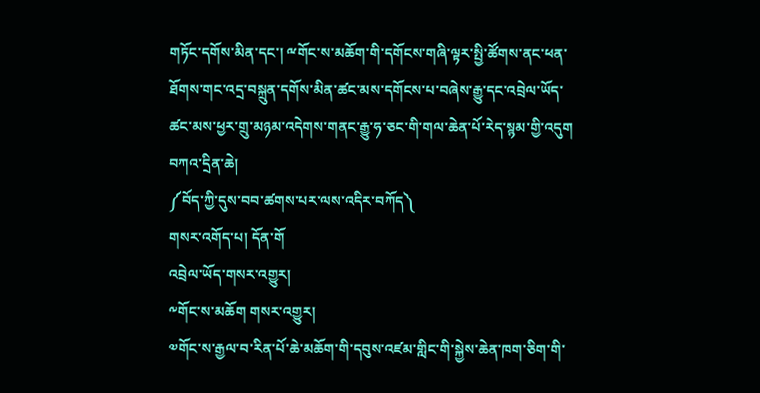གཏོང་དགོས་མིན་དང་། ྋགོང་ས་མཆོག་གི་དགོངས་གཞི་ལྟར་སྤྱི་ཚོགས་ནང་ཕན་ཐོགས་གང་འདྲ་བསྐྲུན་དགོས་མིན་ཚང་མས་དགོངས་པ་བཞེས་རྒྱུ་དང་འབྲེལ་ཡོད་ཚང་མས་ཕྱར་གྲུ་མཉམ་འདེགས་གནང་རྒྱུ་ཧ་ཅང་གི་གལ་ཆེན་པོ་རེད་སྙམ་གྱི་འདུག བཀའ་དྲིན་ཆེ།
༼བོད་ཀྱི་དུས་བབ་ཚགས་པར་ལས་འདིར་བཀོད༽
གསར་འགོད་པ། དོན་གོ
འབྲེལ་ཡོད་གསར་འགྱུར།
༸གོང་ས་མཆོག གསར་འགྱུར།
༧གོང་ས་རྒྱལ་བ་རིན་པོ་ཆེ་མཆོག་གི་དབུས་འཛམ་གླིང་གི་སྐྱེས་ཆེན་ཁག་ཅིག་གི་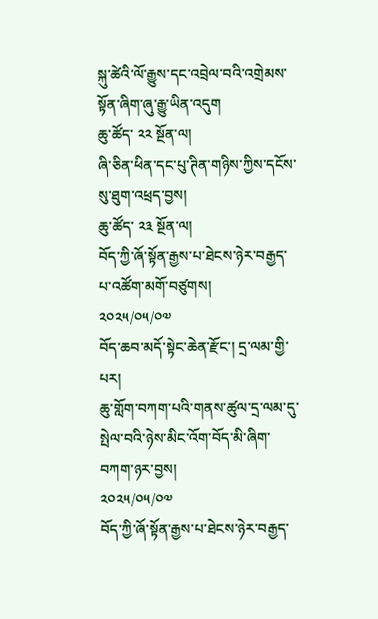སྐུ་ཚེའི་ལོ་རྒྱུས་དང་འབྲེལ་བའི་འགྲེམས་སྟོན་ཞིག་ཞུ་རྒྱུ་ཡིན་འདུག
ཆུ་ཚོད་ ༢༢ སྔོན་ལ།
ཞི་ཅིན་ཕིན་དང་པུ་ཊིན་གཉིས་ཀྱིས་དངོས་སུ་ཐུག་འཕྲད་བྱས།
ཆུ་ཚོད་ ༢༣ སྔོན་ལ།
བོད་ཀྱི་ཞོ་སྟོན་རྒྱས་པ་ཐེངས་ཉེར་བརྒྱད་པ་འཚོག་མགོ་བཙུགས།
༢༠༢༥/༠༥/༠༧
བོད་ཆབ་མདོ་སྟེང་ཆེན་རྫོང་། དྲ་ལམ་གྱི་པར།
ཆུ་གློག་བཀག་པའི་གནས་ཚུལ་དྲ་ལམ་དུ་སྤེལ་བའི་ཉེས་མིང་འོག་བོད་མི་ཞིག་བཀག་ཉར་བྱས།
༢༠༢༥/༠༥/༠༧
བོད་ཀྱི་ཞོ་སྟོན་རྒྱས་པ་ཐེངས་ཉེར་བརྒྱད་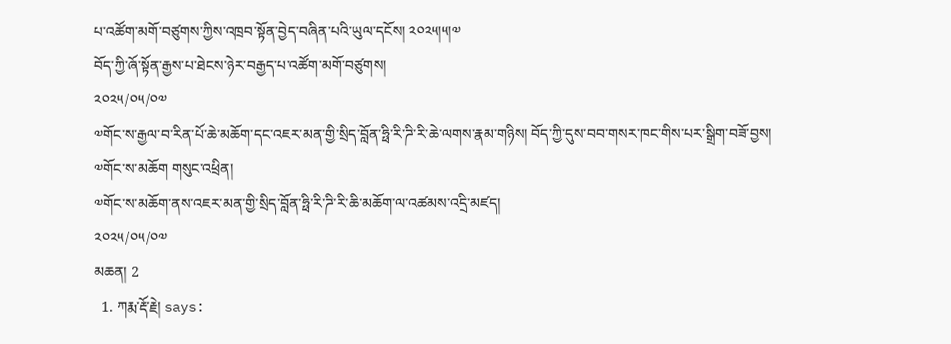པ་འཚོག་མགོ་བཙུགས་ཀྱིས་འཁྲབ་སྟོན་བྱེད་བཞིན་པའི་ཡུལ་དངོས། ༢༠༢༥།༥།༧
བོད་ཀྱི་ཞོ་སྟོན་རྒྱས་པ་ཐེངས་ཉེར་བརྒྱད་པ་འཚོག་མགོ་བཙུགས།
༢༠༢༥/༠༥/༠༧
༧གོང་ས་རྒྱལ་བ་རིན་པོ་ཆེ་མཆོག་དང་འཇར་མན་གྱི་སྲིད་བློན་ཧྥི་རི་ཌི་རི་ཆེ་ལགས་རྣམ་གཉིས། བོད་ཀྱི་དུས་བབ་གསར་ཁང་གིས་པར་སྒྲིག་བཟོ་བྱས།
༧གོང་ས་མཆོག གསུང་འཕྲིན།
༧གོང་ས་མཆོག་ནས་འཇར་མན་གྱི་སྲིད་བློན་ཧྥི་རི་ཌི་རི་ཆི་མཆོག་ལ་འཚམས་འདྲི་མཛད།
༢༠༢༥/༠༥/༠༧
མཆན། 2
  1. ཀརྨ་རྡོ་རྗེ། says: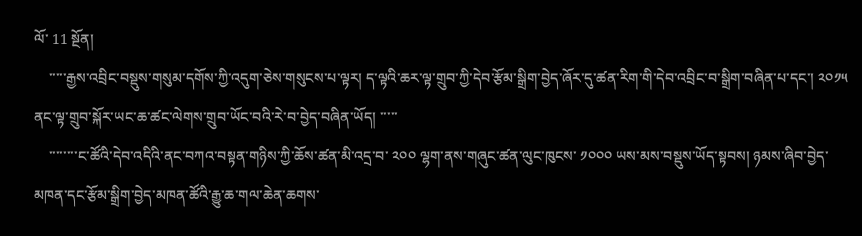ལོ་ 11 སྔོན།
    ་་་་་རྒྱས་འབྲིང་བསྡུས་གསུམ་དགོས་ཀྱི་འདུག་ཅེས་གསུངས་པ་ལྟར། ད་ལྟའི་ཆར་ལྟ་གྲུབ་ཀྱི་དེབ་རྩོམ་སྒྲིག་བྱེད་ཞོར་དུ་ཚན་རིག་གི་དེབ་འབྲིང་བ་སྒྲིག་བཞིན་པ་དང་། ༢༠༡༥ ནང་ལྟ་གྲུབ་སྐོར་ཡང་ཆ་ཚང་ལེགས་གྲུབ་ཡོང་བའི་རེ་བ་བྱེད་བཞིན་ཡོད། ་་་་་
    ་་་་་་་་ང་ཚོའི་དེབ་འདིའི་ནང་བཀའ་བསྟན་གཉིས་ཀྱི་ཆོས་ཚན་མི་འདྲ་བ་ ༢༠༠ ལྷག་ནས་གཞུང་ཚན་ལུང་ཁུངས་ ༡༠༠༠ ཡས་མས་བསྡུས་ཡོད་སྟབས། ཉམས་ཞིབ་བྱེད་མཁན་དང་རྩོམ་སྒྲིག་བྱེད་མཁན་ཚོའི་རྒྱུ་ཆ་གལ་ཆེན་ཆགས་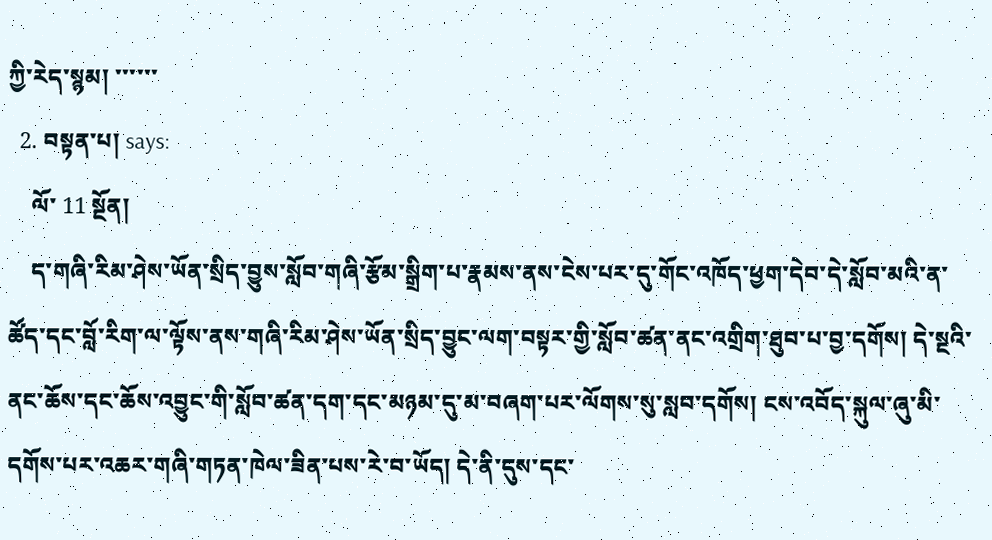ཀྱི་རེད་སྙམ། ་་་་་་
  2. བསྟན་པ། says:
    ལོ་ 11 སྔོན།
    ད་གཞི་རིམ་ཤེས་ཡོན་སྲིད་བྱུས་སློབ་གཞི་རྩོམ་སྒྲིག་པ་རྣམས་ནས་ངེས་པར་དུ་གོང་འཁོད་ཕྱག་དེབ་དེ་སློབ་མའི་ན་ཚོད་དང་བློ་རིག་ལ་ལྟོས་ནས་གཞི་རིམ་ཤེས་ཡོན་སྲིད་བྱུང་ལག་བསྟར་གྱི་སློབ་ཚན་ནང་འགྲིག་ཐུབ་པ་བྱ་དགོས། དེ་སྔའི་ནང་ཆོས་དང་ཆོས་འབྱུང་གི་སློབ་ཚན་དག་དང་མཉམ་དུ་མ་བཞག་པར་ལོགས་སུ་སླབ་དགོས། ངས་འབོད་སྐུལ་ཞུ་མི་དགོས་པར་འཆར་གཞི་གཏན་ཁེལ་ཟིན་པས་རེ་བ་ཡོད། དེ་ནི་དུས་དང་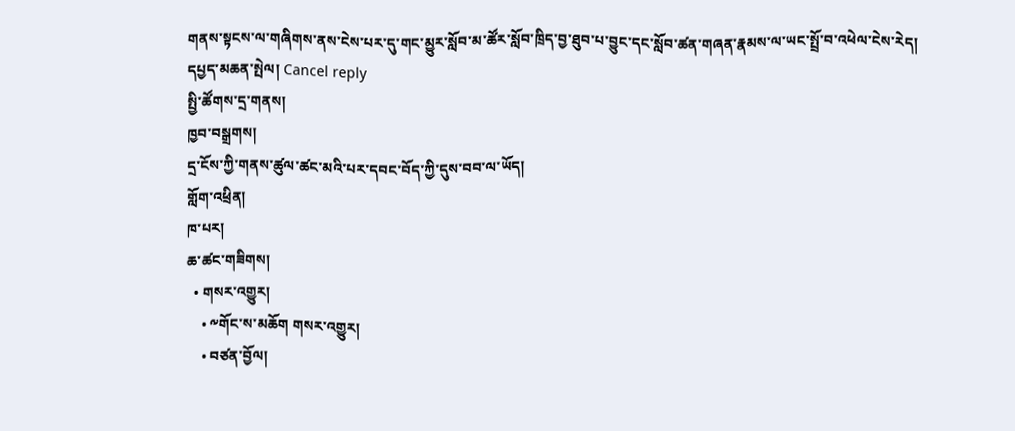གནས་སྟངས་ལ་གཞིགས་ནས་ངེས་པར་དུ་གང་མྱུར་སློབ་མ་ཚོར་སློབ་ཁྲིད་བྱ་ཐུབ་པ་བྱུང་དང་སློབ་ཚན་གཞན་རྣམས་ལ་ཡང་སྤྲོ་བ་འཕེལ་ངེས་རེད།
དཔྱད་མཆན་སྤེལ། Cancel reply
སྤྱི་ཚོགས་དྲ་གནས།
ཁྱབ་བསྒྲགས།
དྲ་ངོས་ཀྱི་གནས་ཚུལ་ཚང་མའི་པར་དབང་བོད་ཀྱི་དུས་བབ་ལ་ཡོད།
གློག་འཕྲིན།
ཁ་པར།
ཆ་ཚང་གཟིགས།
  • གསར་འགྱུར།
    • ༸གོང་ས་མཆོག གསར་འགྱུར།
    • བཙན་བྱོལ།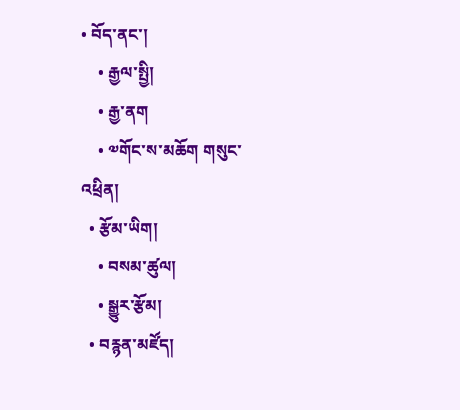• བོད་ནང་།
    • རྒྱལ་སྤྱི།
    • རྒྱ་ནག
    • ༧གོང་ས་མཆོག གསུང་འཕྲིན།
  • རྩོམ་ཡིག།
    • བསམ་ཚུལ།
    • སྒྱུར་རྩོམ།
  • བརྙན་མཛོད།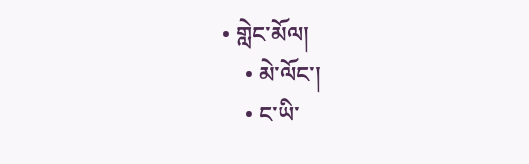• གླེང་མོལ།
    • མེ་ལོང་།
    • ང་ཡི་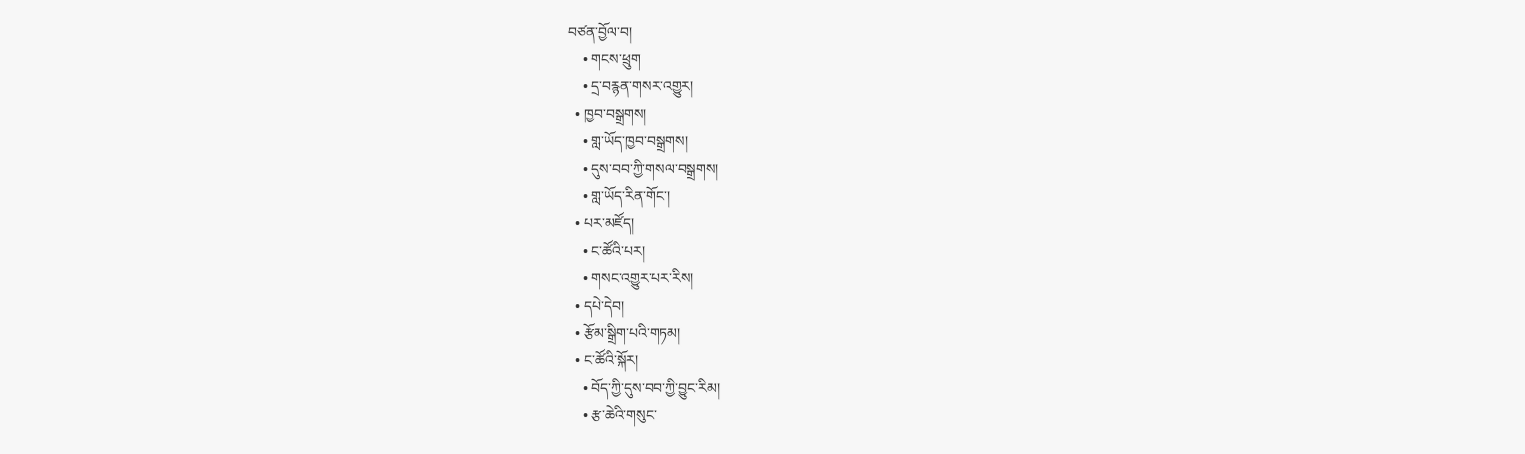བཙན་བྱོལ་བ།
    • གངས་ཕྲུག
    • དྲ་བརྙན་གསར་འགྱུར།
  • ཁྱབ་བསྒྲགས།
    • གླ་ཡོད་ཁྱབ་བསྒྲགས།
    • དུས་བབ་ཀྱི་གསལ་བསྒྲགས།
    • གླ་ཡོད་རིན་གོང་།
  • པར་མཛོད།
    • ང་ཚོའི་པར།
    • གསང་འགྱུར་པར་རིས།
  • དཔེ་དེབ།
  • རྩོམ་སྒྲིག་པའི་གཏམ།
  • ང་ཚོའི་སྐོར།
    • བོད་ཀྱི་དུས་བབ་ཀྱི་བྱུང་རིམ།
    • རྩ་ཆེའི་གསུང་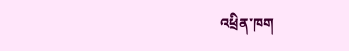འཕྲིན་ཁག